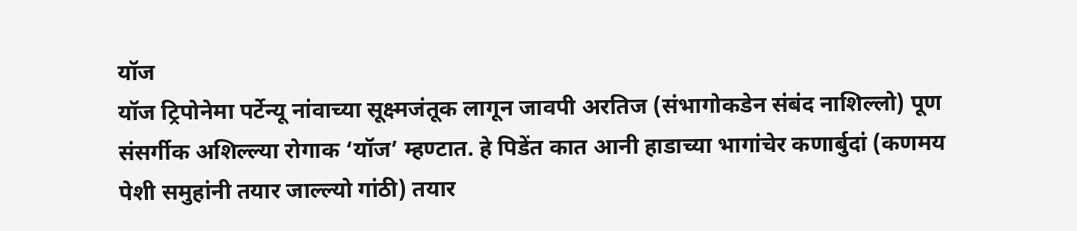यॉज
यॉज ट्रिपोनेमा पर्टेन्यू नांवाच्या सूक्ष्मजंतूक लागून जावपी अरतिज (संभागोकडेन संबंद नाशिल्लो) पूण संसर्गीक अशिल्ल्या रोगाक ‘यॉज’ म्हण्टात. हे पिडेंत कात आनी हाडाच्या भागांचेर कणार्बुदां (कणमय पेशी समुहांनी तयार जाल्ल्यो गांठी) तयार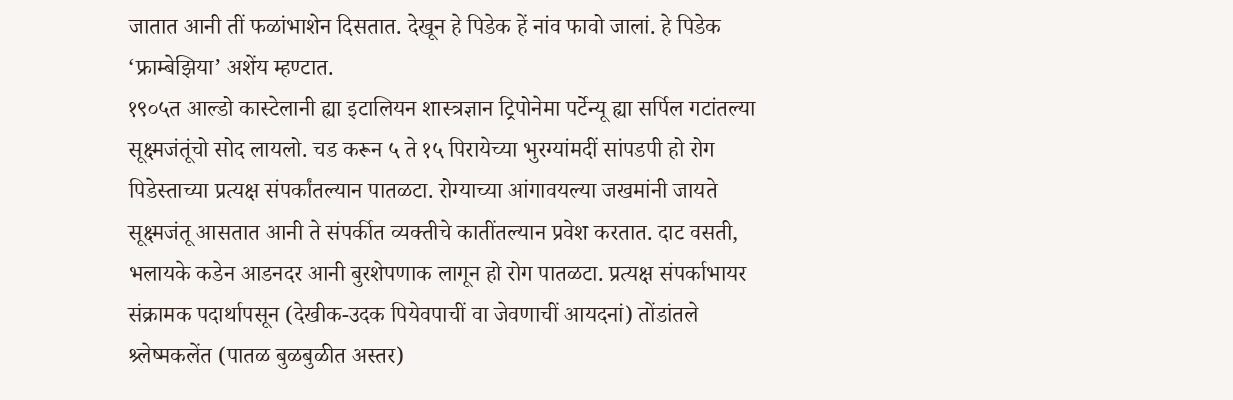जातात आनी तीं फळांभाशेन दिसतात. देखून हे पिडेक हें नांव फावो जालां. हे पिडेक ‘फ्राम्बेझिया’ अशेंय म्हण्टात.
१९०५त आल्डो कास्टेलानी ह्या इटालियन शास्त्रज्ञान ट्रिपोनेमा पर्टेन्यू ह्या सर्पिल गटांतल्या सूक्ष्मजंतूंचो सोद लायलो. चड करून ५ ते १५ पिरायेच्या भुरग्यांमदीं सांपडपी हो रोग पिडेस्ताच्या प्रत्यक्ष संपर्कांतल्यान पातळटा. रोग्याच्या आंगावयल्या जखमांनी जायते सूक्ष्मजंतू आसतात आनी ते संपर्कीत व्यक्तीचे कातींतल्यान प्रवेश करतात. दाट वसती, भलायके कडेन आडनदर आनी बुरशेपणाक लागून हो रोग पातळटा. प्रत्यक्ष संपर्काभायर संक्रामक पदार्थापसून (देखीक-उदक पियेवपाचीं वा जेवणाचीं आयदनां) तोंडांतले श्र्लेष्मकलेंत (पातळ बुळबुळीत अस्तर)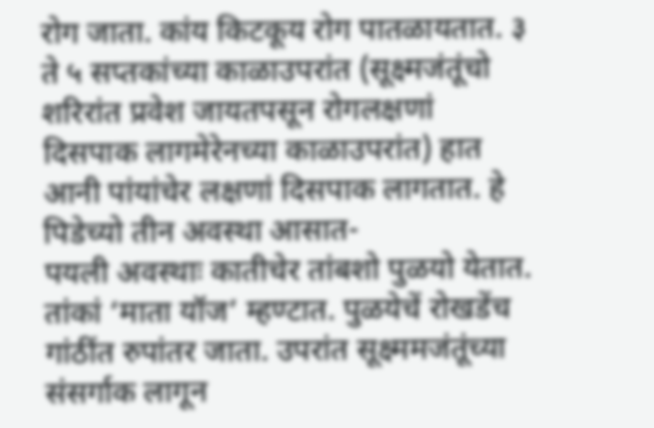रोग जाता. कांय किटकूय रोग पातळायतात. ३ ते ५ सप्तकांच्या काळाउपरांत (सूक्ष्मजंतूंचो शरिरांत प्रवेश जायतपसून रोगलक्षणां दिसपाक लागमेरेनच्या काळाउपरांत) हात आनी पांयांचेर लक्षणां दिसपाक लागतात. हे पिडेच्यो तीन अवस्था आसात-
पयली अवस्थाः कातीचेर तांबशो पुळयो येतात. तांकां ‘माता यॉज’ म्हण्टात. पुळयेचें रोखडेंच गांठींत रुपांतर जाता. उपरांत सूक्ष्ममजंतूंच्या संसर्गाक लागून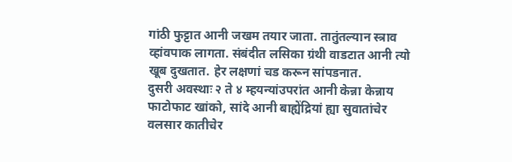गांठी फुट्टात आनी जखम तयार जाता. तातुंतल्यान स्त्राव व्हांवपाक लागता. संबंदीत लसिका ग्रंथी वाडटात आनी त्यो खूब दुखतात. हेर लक्षणां चड करून सांपडनात.
दुसरी अवस्थाः २ ते ४ म्हयन्यांउपरांत आनी केन्ना केन्नाय फाटोफाट खांको, सांदे आनी बाह्येंद्रियां ह्या सुवातांचेर वलसार कातीचेर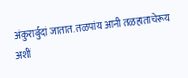अंकुरार्बुदां जातात. तळपांय आनी तळहाताचेरूय अशीं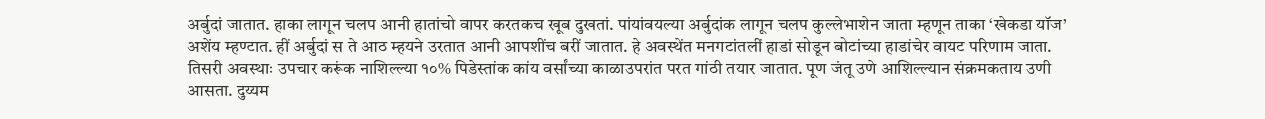अर्बुदां जातात. हाका लागून चलप आनी हातांचो वापर करतकच खूब दुखतां. पांयांवयल्या अर्बुदांक लागून चलप कुल्लेभाशेन जाता म्हणून ताका ‘खेकडा यॉज’ अशेंय म्हण्टात. हीं अर्बुदां स ते आठ म्हयने उरतात आनी आपशींच बरीं जातात. हे अवस्थेंत मनगटांतलीं हाडां सोडून बोटांच्या हाडांचेर वायट परिणाम जाता.
तिसरी अवस्थाः उपचार करूंक नाशिल्ल्या १०% पिडेस्तांक कांय वर्सांच्या काळाउपरांत परत गांठी तयार जातात. पूण जंतू उणे आशिल्ल्यान संक्रमकताय उणी आसता. दुय्यम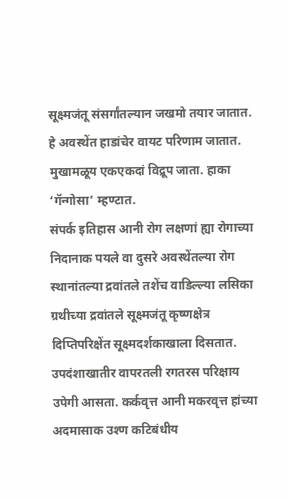सूक्ष्मजंतू संसर्गांतल्यान जखमो तयार जातात. हे अवस्थेंत हाडांचेर वायट परिणाम जातात. मुखामळूय एकएकदां विद्रूप जाता. हाका ‘गॅन्गोसा’ म्हण्टात.
संपर्क इतिहास आनी रोग लक्षणां ह्या रोगाच्या निदानाक पयले वा दुसरे अवस्थेंतल्या रोग स्थानांतल्या द्रवांतले तशेंच वाडिल्ल्या लसिका ग्रथीच्या द्रवांतले सूक्ष्मजंतू कृष्णक्षेत्र दिप्तिपरिक्षेंत सूक्ष्मदर्शकाखाला दिसतात. उपदंशाखातीर वापरतली रगतरस परिक्षाय उपेगी आसता. कर्कवृत्त आनी मकरवृत्त हांच्या अदमासाक उश्ण कटिबंधीय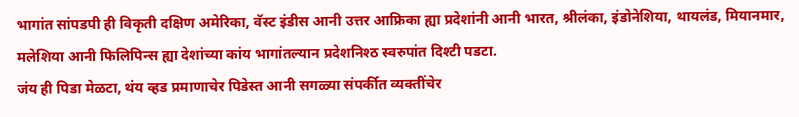भागांत सांपडपी ही विकृती दक्षिण अमेरिका, वॅस्ट इंडीस आनी उत्तर आफ्रिका ह्या प्रदेशांनी आनी भारत, श्रीलंका, इंडोनेशिया, थायलंड, मियानमार, मलेशिया आनी फिलिपिन्स ह्या देशांच्या कांय भागांतल्यान प्रदेशनिश्ठ स्वरुपांत दिश्टी पडटा.
जंय ही पिडा मेळटा, थंय व्हड प्रमाणाचेर पिडेस्त आनी सगळ्या संपर्कीत व्यक्तींचेर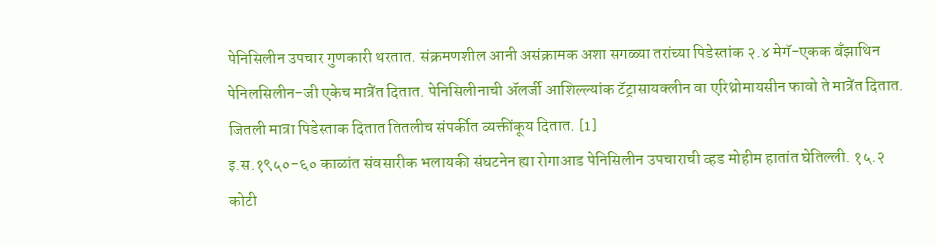पेनिसिलीन उपचार गुणकारी थरतात. संक्रमणशील आनी असंक्रामक अशा सगळ्या तरांच्या पिडेस्तांक २.४ मेगॅ-एकक बँझाथिन पेनिलसिलीन-जी एकेच मात्रेंत दितात. पेनिसिलीनाची ॲलर्जी आशिल्ल्यांक टॅट्रासायक्लीन वा एरिथ्रोमायसीन फावो ते मात्रेंत दितात. जितली मात्रा पिडेस्ताक दितात तितलीच संपर्कीत व्यक्तींकूय दितात. [1]
इ.स.१९५०-६० काळांत संवसारीक भलायकी संघटनेन ह्या रोगाआड पेनिसिलीन उपचाराची व्हड मोहीम हातांत घेतिल्ली. १५.२ कोटी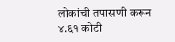लोकांची तपासणी करून ४.६१ कोटी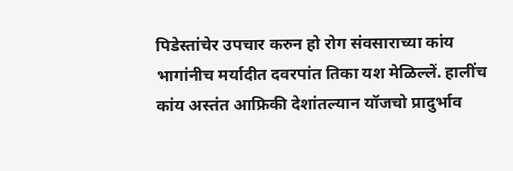पिडेस्तांचेर उपचार करुन हो रोग संवसाराच्या कांय भागांनीच मर्यादीत दवरपांत तिका यश मेळिल्लें. हालींच कांय अस्तंत आफ्रिकी देशांतल्यान यॉजचो प्रादुर्भाव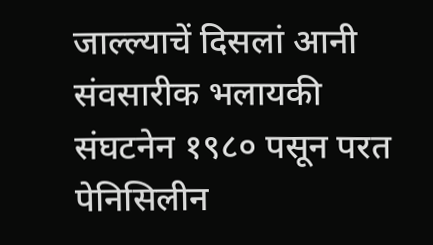जाल्ल्याचें दिसलां आनी संवसारीक भलायकी संघटनेन १९८० पसून परत पेनिसिलीन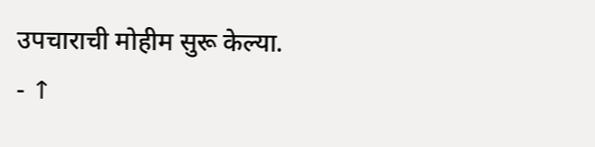उपचाराची मोहीम सुरू केल्या.
- ↑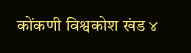कोंकणी विश्वकोश खंड ४